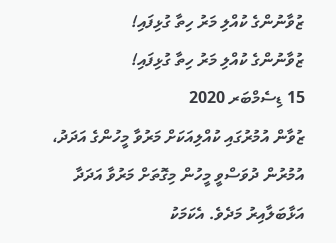ޒުވާނުންގެ ކުއްލި މަރު ހިތާ ގުޅިފައި!
ޒުވާނުންގެ ކުއްލި މަރު ހިތާ ގުޅިފައި!
15 ޑިސެމްބަރ 2020
ޒުވާން އުމުރުގައި ކުއްލިއަކަށް މަރުވާ މީހުންގެ އަދަދު، އުމުރުން ދުވަސްވީ މީހުން މިގޮތަށް މަރުވާ އަދަދާ އަޅާބަލާއިރު މަދެވެ. އެކަމަކު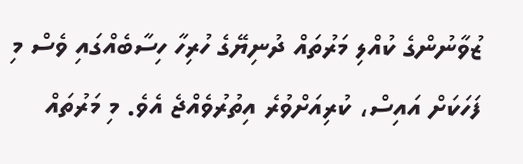ޒުވާނުންގެ ކުއްލި މަރުތައް ދުނިޔޭގެ ހުރިހާ ހިސާބެއްގައި ވެސް މި ފަހަކަށް އައިސް، ކުރިއަށްވުރެ އިތުރުވެއްޖެ އެވެ. މި މަރުތައް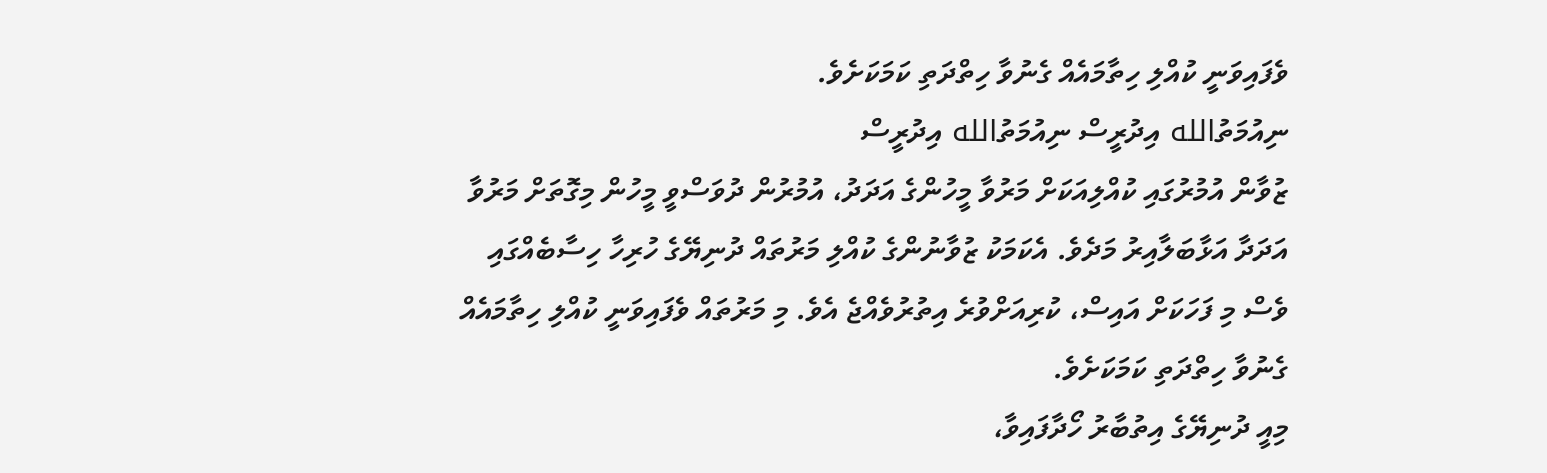ވެފައިވަނީ ކުއްލި ހިތާމައެއް ގެނުވާ ހިތްދަތި ކަމަކަށެވެ.
ނިއުމަތުالله އިދުރީސް ނިއުމަތުالله އިދުރީސް
ޒުވާން އުމުރުގައި ކުއްލިއަކަށް މަރުވާ މީހުންގެ އަދަދު، އުމުރުން ދުވަސްވީ މީހުން މިގޮތަށް މަރުވާ އަދަދާ އަޅާބަލާއިރު މަދެވެ. އެކަމަކު ޒުވާނުންގެ ކުއްލި މަރުތައް ދުނިޔޭގެ ހުރިހާ ހިސާބެއްގައި ވެސް މި ފަހަކަށް އައިސް، ކުރިއަށްވުރެ އިތުރުވެއްޖެ އެވެ. މި މަރުތައް ވެފައިވަނީ ކުއްލި ހިތާމައެއް ގެނުވާ ހިތްދަތި ކަމަކަށެވެ.
މިއީ ދުނިޔޭގެ އިތުބާރު ހޯދާފައިވާ،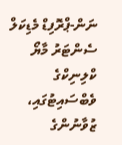ނަން-ޕްރޮފިޑް މެޑިކަލް ސެންޓަރު މާޔޯ ކްލިނިކްގެ ވެބްސައިޓުގައި، ޒުވާނުންގެ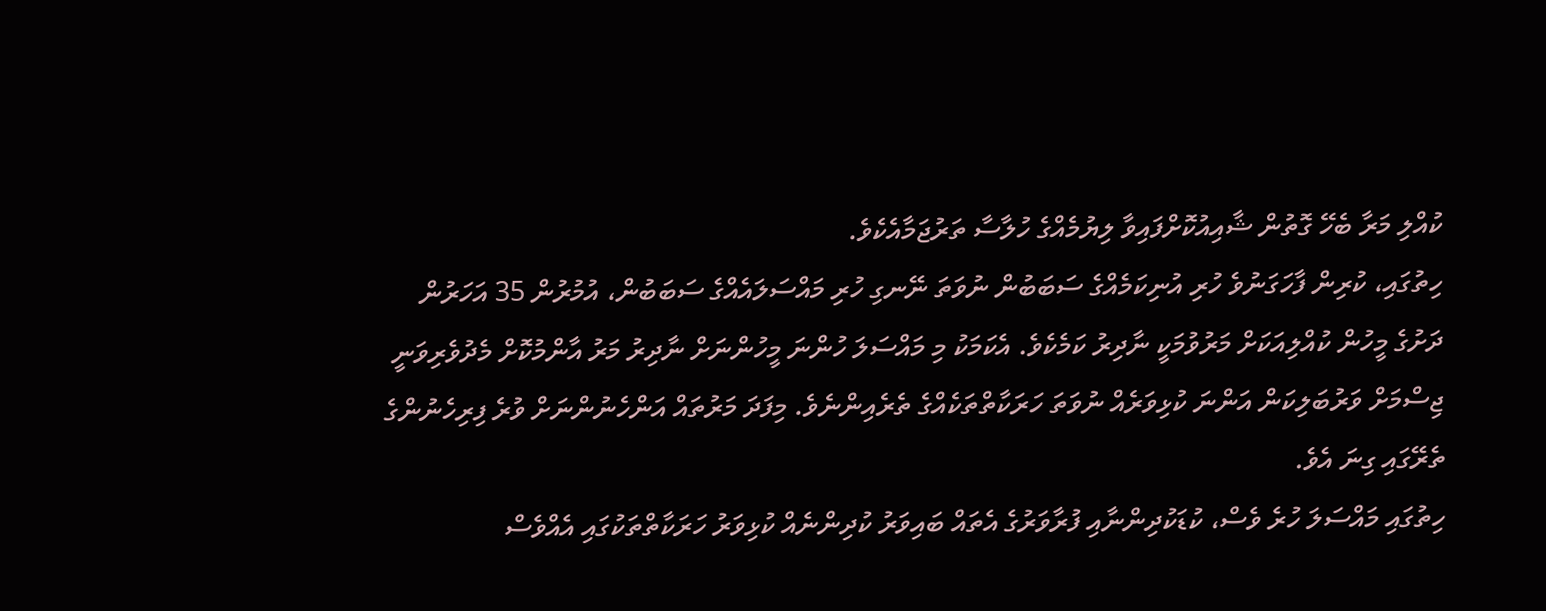ކުއްލި މަރާ ބެހޭ ގޮތުން ޝާއިއުކޮށްފައިވާ ލިޔުމެއްގެ ހުލާސާ ތަރުޖަމާއެކެވެ.
ހިތުގައި، ކުރިން ފާހަގަނުވެ ހުރި އުނިކަމެއްގެ ސަބަބުން ނުވަތަ ނޭނގި ހުރި މައްސަލައެއްގެ ސަބަބުން، އުމުރުން 35 އަހަރުން ދަށުގެ މީހުން ކުއްލިއަކަށް މަރުވުމަކީ ނާދިރު ކަމެކެވެ. އެކަމަކު މި މައްސަލަ ހުންނަ މީހުންނަށް ނާދިރު މަރު އާންމުކޮށް މެދުވެރިވަނީ ޖިސްމަށް ވަރުބަލިކަން އަންނަ ކުޅިވަރެއް ނުވަތަ ހަރަކާތްތަކެއްގެ ތެރެއިންނެވެ. މިފަދަ މަރުތައް އަންހެނުންނަށް ވުރެ ފިރިހެނުންގެ ތެރޭގައި ގިނަ އެވެ.
ހިތުގައި މައްސަލަ ހުރެ ވެސް، ކުޑަކުދިންނާއި ފުރާވަރުގެ އެތައް ބައިވަރު ކުދިންނެއް ކުޅިވަރު ހަރަކާތްތަކުގައި އެއްވެސް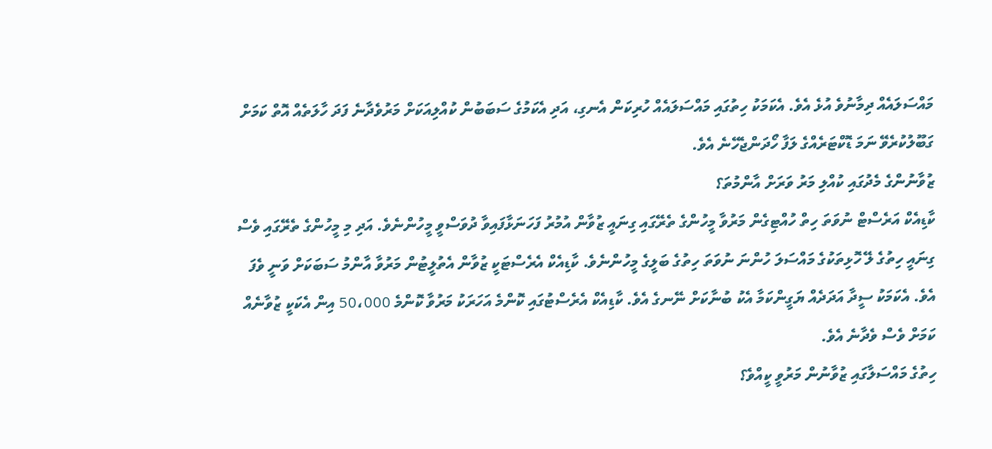މައްސަލައެއް ދިމާނުވެ އުޅެ އެވެ. އެކަމަކު ހިތުގައި މައްސަލައެއް ހުރިކަން އެނގި، އަދި އެކަމުގެ ސަބަބުން ކުއްލިއަކަށް މަރުވެދާނެ ފަދަ ހާލަތެއް އޮތް ކަމަށް ގަބޫލުކުރެވޭ ނަމަ ޑޮކްޓަރެއްގެ ލަފާ ހޯދަންޖެހޭނެ އެވެ.
ޒުވާނުންގެ މެދުގައި ކުއްލި މަރު ވަރަށް އާންމުތަ؟
ކާޑިއެކް އަރެސްޓް ނުވަތަ ހިތް ހުއްޓިގެން މަރުވާ މީހުންގެ ތެރޭގައި ގިނައީ ޒުވާން އުމުރު ފަހަނަޅާފައިވާ ދުވަސްވީ މީހުންނެވެ. އަދި މި މީހުންގެ ތެރޭގައި ވެސް ގިނައީ ހިތުގެ ލޭ ހޮޅިތަކުގެ މައްސަލަ ހުންނަ ނުވަތަ ހިތުގެ ބަލީގެ މީހުންނެވެ. ކާޑިއެކް އެރެސްޓަކީ ޒުވާން އެތުލީޓުން މަރުވާ އާންމު ސަބަކަށް ވަނީ ވެފަ އެވެ. އެކަމަކު ސީދާ އަދަދެއް ޔަގީންކަމާ އެކު ބުނާކަށް ނޭނގެ އެވެ. ކާޑިއެކް އެރެސްޓުގައި ކޮންމެ އަހަރަކު މަރުވާ ކޮންމެ 50،000 އިން އެކަކީ ޒުވާނެއް ކަމަށް ވެސް ވެދާނެ އެވެ.
ހިތުގެ މައްސަލާގައި ޒުވާނުން މަރުވީ ކީއްވެ؟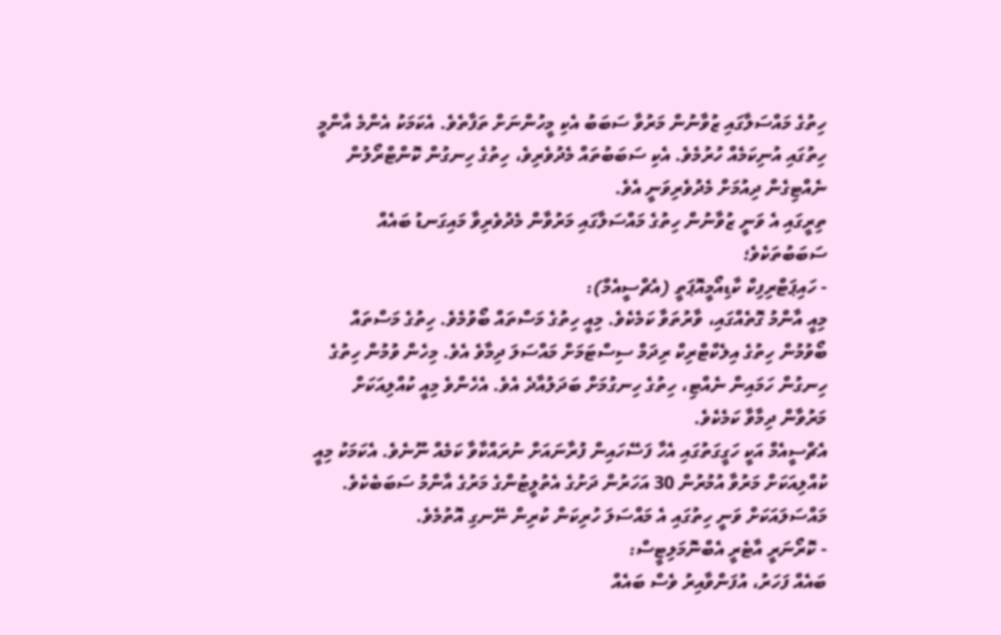ހިތުގެ މައްސަލާގައި ޒުވާނުން މަރުވާ ސަބަބު އެކި މީހުންނަށް ތަފާތެވެ. އެކަމަކު އެންމެ އާންމީ ހިތުގައި އުނިކަމެއް ހުރުމެވެ. އެކި ސަބަބުތައް މެދުވެރިވެ، ހިތުގެ ހިނގުން ކޮންޓްރޯލުން ނެއްޓިގެން ދިއުމަށް މެދުވެރިވަނީ އެވެ.
ތިރީގައި އެ ވަނީ ޒުވާނުން ހިތުގެ މައްސަލާގައި މަރުވާން މެދުވެރިވާ މައިގަނޑު ބައެއް ސަބަބުތަކެވެ؛
- ހައިޕަޓްރިފިކް ކާޑިއޯމީއޮޕަތީ (އެޗްސީއެމް):
މިއީ އާންމު ގޮތެއްގައި، ވާރުތަވާ ކަމެކެވެ. މިއީ ހިތުގެ މަސްތައް ބޯވުމެވެ. ހިތުގެ މަސްތައް ބޯވުމުން ހިތުގެ އިލެކްޓްރިކް ރިދަމް ސިސްޓަމަށް މައްސަލަ ދިމާވެ އެވެ. މިހެން ވުމުން ހިތުގެ ހިނގުން ހަމައިން ނެއްޓި، ހިތުގެ ހިނގުމަށް ބަދަލުއާދެ އެވެ. އެހެންވެ މިއީ ކުއްލިއަކަށް މަރުވާން ދިމާވާ ކަމެކެވެ.
އެޗްސީއެމް އަކީ ހަގީގަތުގައި އެހާ ފަސޭހައިން ފުރާނައަށް ނުރައްކާވާ ކަމެއް ނޫނެވެ. އެކަމަކު މިއީ ކުއްލިއަކަށް މަރުވާ އުމުރުން 30 އަހަރުން ދަށުގެ އެތުލީޓުންގެ މަރުގެ އާންމު ސަބަބެކެވެ. މައްސަލައަކަށް ވަނީ ހިތުގައި އެ މައްސަލަ ހުރިކަން ކުރިން ނޭނގި އޮތުމެވެ.
- ކޮރޯނަރީ އާޓެރީ އެބްނޮމަލިޓީސް:
ބައެއް ފަހަރު، އުފަންވާއިރު ވެސް ބައެއް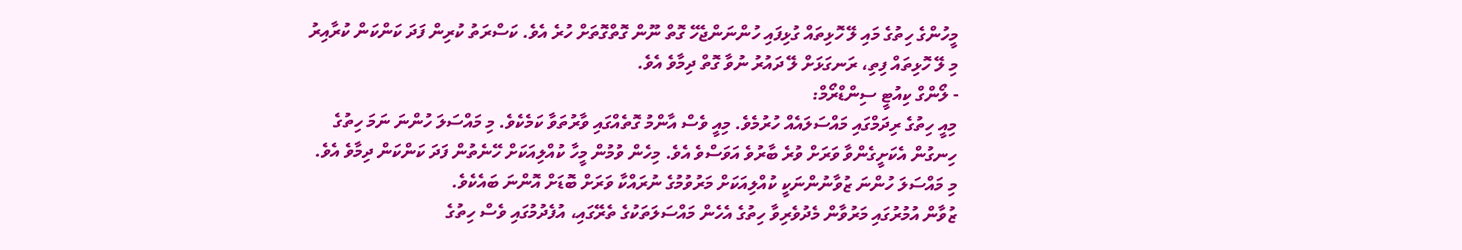މީހުންގެ ހިތުގެ މައި ލޭ ހޮޅިތައް ގުޅިފައި ހުންނަންޖެހޭ ގޮތް ނޫން ގޮތްގޮތަށް ހުރެ އެވެ. ކަސްރަތު ކުރިން ފަދަ ކަންކަން ކުރާއިރު މި ލޭ ހޮޅިތައް ފިތި، ރަނގަޅަށް ލޭ ދައުރު ނުވާ ގޮތް ދިމާވެ އެވެ.
- ލޯންގް ކިއުޓީ ސިންޑްރޯމް:
މިއީ ހިތުގެ ރިދަމްގައި މައްސަލައެއް ހުރުމެވެ. މިއީ ވެސް އާންމު ގޮތެއްގައި ވާރުތަވާ ކަމެކެވެ. މި މައްސަލަ ހުންނަ ނަމަ ހިތުގެ ހިނގުން އެކަށީގެންވާ ވަރަށް ވުރެ ބާރުވެ އަވަސްވެ އެވެ. މިހެން ވުމުން މީހާ ކުއްލިއަކަށް ހޭނެތުން ފަދަ ކަންކަން ދިމާވެ އެވެ. މި މައްސަލަ ހުންނަ ޒުވާނުންނަކީ ކުއްލިއަކަށް މަރުވުމުގެ ނުރައްކާ ވަރަށް ބޮޑަށް އޮންނަ ބައެކެވެ.
ޒުވާން އުމުރުގައި މަރުވާން މެދުވެރިވާ ހިތުގެ އެހެން މައްސަލަތަކުގެ ތެރޭގައި، އުފެދުމުގައި ވެސް ހިތުގެ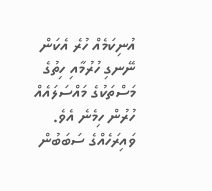އުނިކަމެއް ހުރެ އެކަން ނޭނގި ހުރުމާއި ހިތުގެ މަސްތަކުގެ މައްސަލައެއް ހުރުން ހިމެނެ އެވެ. ވައިރަހެއްގެ ސަބަބުން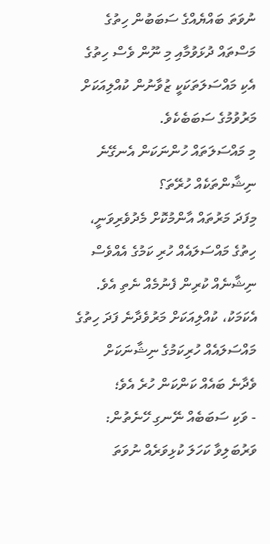ނުވަތަ ބައްޔެއްގެ ސަބަބުން ހިތުގެ މަސްތައް ދުޅަވުމާއި މި ނޫން ވެސް ހިތުގެ އެކި މައްސަލަތަކަކީ ޒުވާނުން ކުއްލިއަކަށް މަރުވުމުގެ ސަބަބެކެވެ.
މި މައްސަލަތައް ހުންނަކަން އެނގޭނެ ނިޝާންތަކެއް ހުރޭތަ؟
މިފަދަ މަރުތައް އާންމުކޮށް މެދުވެރިވަނީ، ހިތުގެ މައްސަލައެއް ހުރި ކަމުގެ އެއްވެސް ނިޝާނެއް ކުރިން ފެނުމެއް ނެތި އެވެ. އެކަމަކު، ކުއްލިއަކަށް މަރުވެދާނެ ފަދަ ހިތުގެ މައްސަލައެއް ހުރިކަމުގެ ނިޝާނަކަށް ވެދާނެ ބައެއް ކަންކަން ހުރެ އެވެ؛
- ވަކި ސަބަބެއް ނޭނގި ހޭނެތުން: ވަރުބަލިވާ ކަހަލަ ކުޅިވަރެއް ނުވަތަ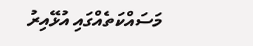މަސައްކަތެއްގައި އުޅޭއިރު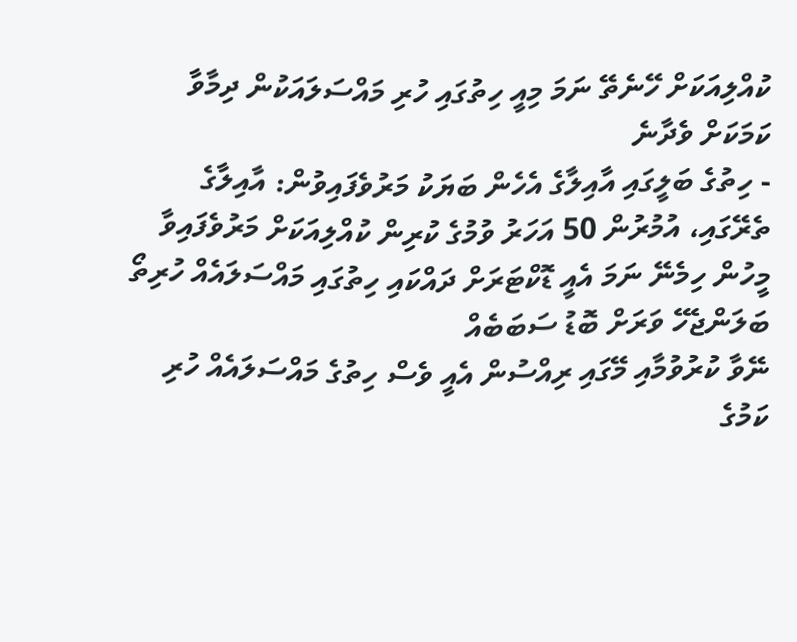ކުއްލިއަކަށް ހޭނެތޭ ނަމަ މިއީ ހިތުގައި ހުރި މައްސަލައަކުން ދިމާވާ ކަމަކަށް ވެދާނެ
- ހިތުގެ ބަލީގައި އާއިލާގެ އެހެން ބަޔަކު މަރުވެފައިވުން: އާއިލާގެ ތެރޭގައި، އުމުރުން 50 އަހަރު ވުމުގެ ކުރިން ކުއްލިއަކަށް މަރުވެފައިވާ މީހުން ހިމެނޭ ނަމަ އެއީ ޑޮކްޓަރަށް ދައްކައި ހިތުގައި މައްސަލައެއް ހުރިތޯ ބަލަންޖެހޭ ވަރަށް ބޮޑު ސަބަބެއް
ނޭވާ ކުރުވުމާއި މޭގައި ރިއްސުން އެއީ ވެސް ހިތުގެ މައްސަލައެއް ހުރި ކަމުގެ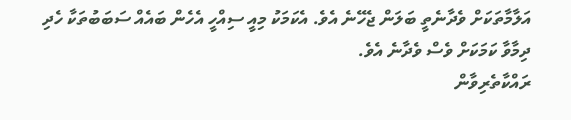އަލާމާތަކަށް ވެދާނެތީ ބަލަން ޖެހޭނެ އެވެ. އެކަމަކު މިއީ ސިއްހީ އެހެން ބައެއް ސަބަބުތަކާ ހެދި ދިމާވާ ކަމަކަށް ވެސް ވެދާނެ އެވެ.
ރައްކާތެރިވާން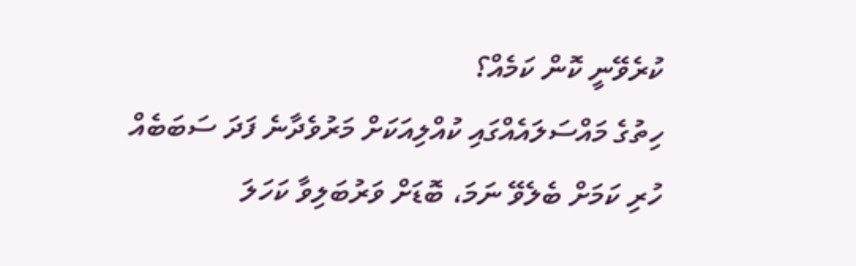ކުރެވޭނީ ކޮން ކަމެއް؟
ހިތުގެ މައްސަލައެއްގައި ކުއްލިއަކަށް މަރުވެދާނެ ފަދަ ސަބަބެއް ހުރި ކަމަށް ބެލެވޭ ނަމަ، ބޮޑަށް ވަރުބަލިވާ ކަހަލަ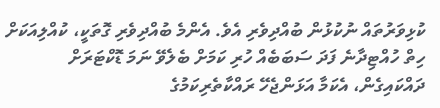ކުޅިވަރުތައް ނުކުޅުން ބުއްދިވެރި އެވެ. އެންމެ ބުއްދިވެރި ގޮތަކީ، ކުއްލިއަކަށް ހިތް ހުއްޓިދާނެ ފަދަ ސަބަބެއް ހުރި ކަމަށް ބެލެވޭ ނަމަ ޑޮކްޓަރަށް ދައްކައިގެން، އެކަމާ އަޅަންޖެހޭ ރައްކާތެރިކަމުގެ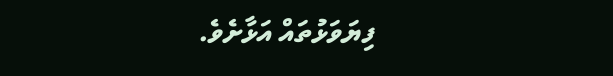ފިޔަވަޅުތައް އަޅާށެވެ.